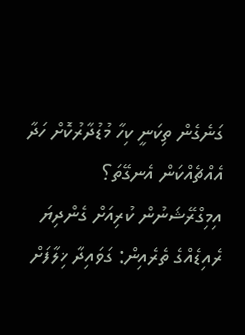ގަނެގެން ތިކަނީ ކިހާ މުޑުދާރުކޮށް ހަދާ އެއްޗެއްކަން އެނގޭތަ؟
އިމިގްރޭޝަނުން ކުރިއަށް ގެންދިޔަ ރެއިޑެއްގެ ތެރެއިން: ގަވައިދާ ޚިލާފަށް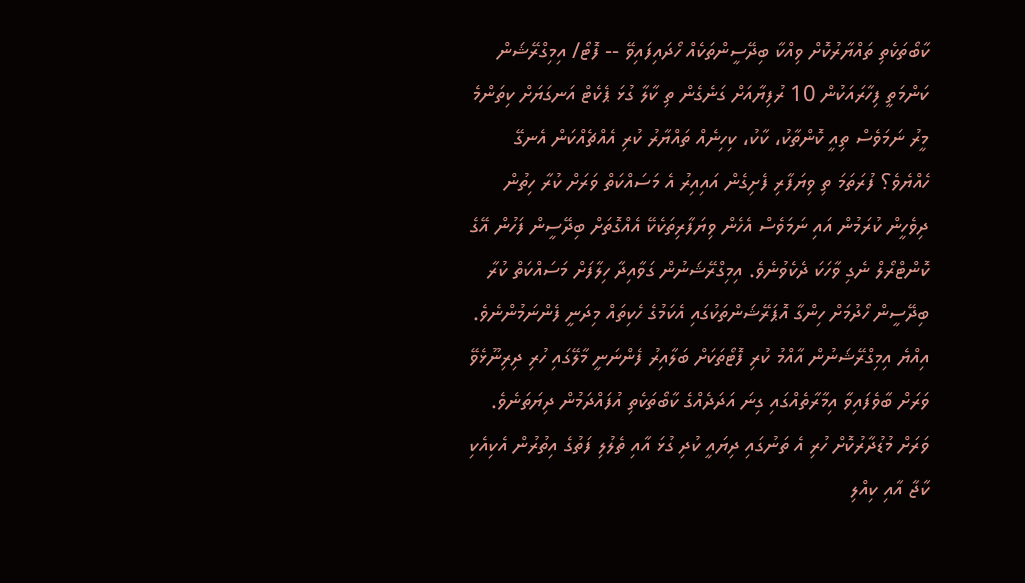ކާބޯތަކެތި ތައްޔާރުކޮށް ވިއްކާ ބިދޭސީންތަކެއް ހޯދައިފައިވޭ -- ފޮޓޯ/ އިމިގްރޭޝަން
ކަންމަތީ ފިހާރައަކުން 10 ރުފިޔާއަށް ގަނެގެން ތި ކާލާ ގުޅަ ޕެކެޓް އަނގަޔަށް ކިތަންމެ މީރު ނަމަވެސް ތިއީ ކޮންތާކު، ކާކު، ކިހިނެއް ތައްޔާރު ކުރި އެއްޗެއްކަން އެނގޭ ހެއްޔެވެ؟ ފުރަތަމަ ތި ވިޔަފާރި ފެށިގެން އައިއިރު އެ މަސައްކަތް ވަރަށް ކުރާ ހިތުން ދިވެހީން ކުރަމުން އައި ނަމަވެސް އެހެން ވިޔަފާރިތަކެކޭ އެއްގޮތަށް ބިދޭސީން ފަހުން އޭގެ ކޮންޓްރޯލް ނެގި ވާހަކަ ދެކެވުނެވެ. އިމިގްރޭޝަނުން ގަވާއިދާ ހިލާފަށް މަސައްކަތް ކުރާ ބިދޭސީން ހޯދުމަށް ހިންގާ އޮޕަރޭޝަންތަކުގައި އެކަމުގެ ހެކިތައް މިދަނީ ފެންނަމުންނެވެ.
އިއްޔެ އިމިގްރޭޝަނުން އާއްމު ކުރި ފޮޓޯތަކަށް ބަލާއިރު ފެންނަނީ މާލޭގައި ހުރި ދިރިނޫޅެވޭ ވަރަށް ބާވެފައިވާ އިމާރާތެއްގައި ގިނަ އަދަދެއްގެ ކާބޯތަކެތި އުފައްދަމުން ދިޔަތަނެވެ. ވަރަށް މުޑުދާރުކޮށް ހުރި އެ ތަނުގައި ދިޔައީ ކުދި ގުޅަ އާއި ތެލުލި ފަތުގެ އިތުރުން އެކިއެކި ކާޖާ އާއި ކިއްލި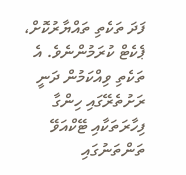ފަދަ ތަކެތި ތައްޔާރުކޮށް، ޕެކެޓް ކުރަމުންނެވެ. އެ ތަކެތި ވިއްކަމުން ދަނީ ރަށުތެރޭގައި ހިންގާ ފިހާރަތަކާއި ޓޭކްއަވޭ ތަންތަނުގައި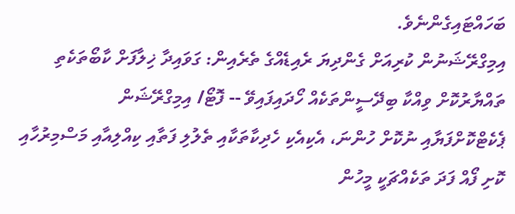ބަހައްޓައިގެންނެވެ.
އިމިގްރޭޝަނުން ކުރިއަށް ގެންދިޔަ ރެއިޑެއްގެ ތެރެއިން: ގަވައިދާ ޚިލާފަށް ކާބޯތަކެތި ތައްޔާރުކޮށް ވިއްކާ ބިދޭސީންތަކެއް ހޯދައިފައިވޭ -- ފޮޓޯ/ އިމިގްރޭޝަން
ޕެކެޓްކޮށްފަޔާއި ނުކޮށް ހުންނަ، އެކިއެކި ހެދިކާތަކާއި ތެލުލި ފަތާއި ކިއްލިއާއި މަސްމިރުހާއި ކޮށި ފޯއް ފަދަ ތަކެއްޗަކީ މީހުން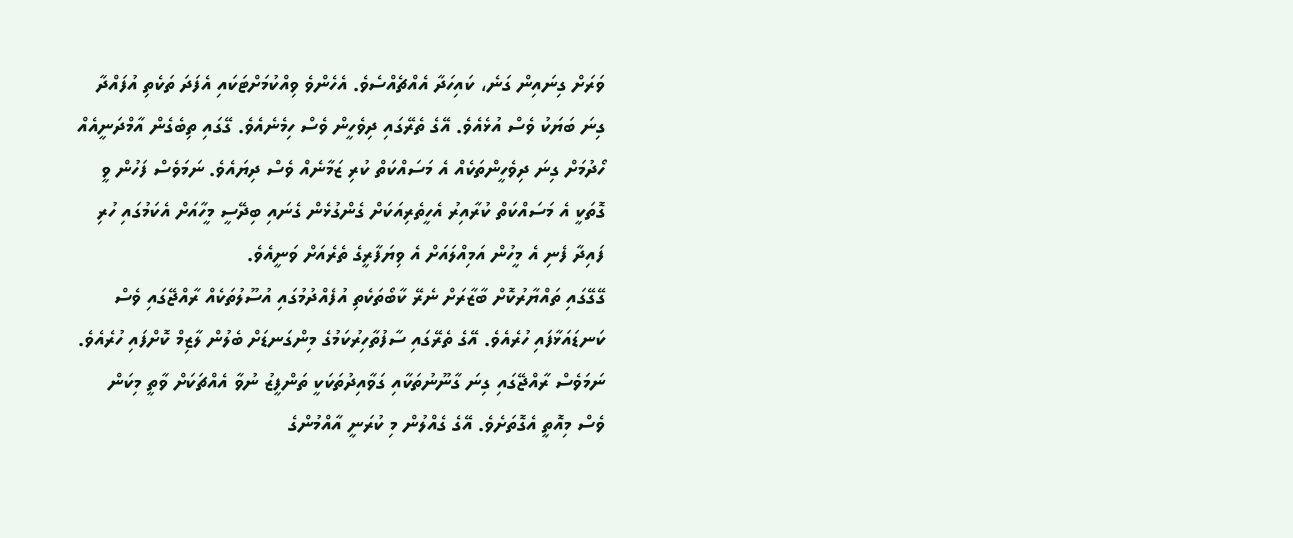ވަރަށް ގިނައިން ގަނެ، ކައިހަދާ އެއްޗެއްސެވެ. އެހެންވެ ވިއްކުމަށްޓަކައި އެފަދަ ތަކެތި އުފައްދާ ގިނަ ބަޔަކު ވެސް އުޅެއެވެ. އޭގެ ތެރޭގައި ދިވެހީން ވެސް ހިމެނެއެވެ. ގޭގައި ތިބެގެން އާމްދަނީއެއް ހޯދުމަށް ގިނަ ދިވެހީންތަކެއް އެ މަސައްކަތް ކުރި ޒަމާނެއް ވެސް ދިޔައެވެ. ނަމަވެސް ފަހުން ވީ ގޮތަކީ އެ މަސައްކަތް ކުރާއިރު އެހީތެރިއަކަށް ގެންގުޅެން ގެނައި ބިދޭސީ މީހާއަށް އެކަމުގައި ހުރި ފައިދާ ފެނި އެ މީހުން އަމިއްލައަށް އެ ވިޔަފާރީގެ ތެރެއަށް ވަނީއެވެ.
ގޭގޭގައި ތައްޔާރުކޮށް ބާޒާރަށް ނެރޭ ކާބޯތަކެތި އުފެއްދުމުގައި އުސޫލުތަކެއް ރާއްޖޭގައި ވެސް ކަނޑައަޅާފައި ހުރެއެވެ. އޭގެ ތެރޭގައި ސާފުތާހިރުކަމުގެ މިންގަނޑަށް ބެލުން ލާޒިމް ކޮށްފައި ހުރެއެވެ. ނަމަވެސް ރާއްޖޭގައި ގިނަ ގާނޫނުތަކާއި ގަވާއިދުތަކަކީ ތަންފީޒު ނުވާ އެއްޗަކަށް ވާތީ މިކަން ވެސް މިއޮތީ އެގޮތަށެވެ. އޭގެ ގެއްލުން މި ކުރަނީ އާއްމުންގެ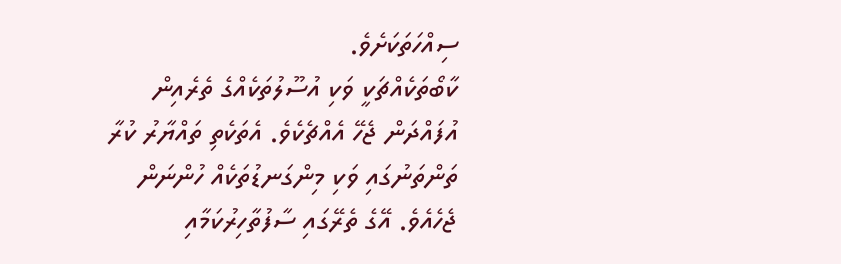ސިއްހަތަކަށެވެ.
ކާބޯތަކެއްޗަކީ ވަކި އުސޫލުތަކެއްގެ ތެރެއިން އުފައްދަން ޖެހޭ އެއްޗެކެވެ. އެތަކެތި ތައްޔާރު ކުރާ ތަންތަނުގައި ވަކި މިންގަނޑުތަކެއް ހުންނަން ޖެހެއެވެ. އޭގެ ތެރޭގައި ސާފުތާހިރުކަމާއި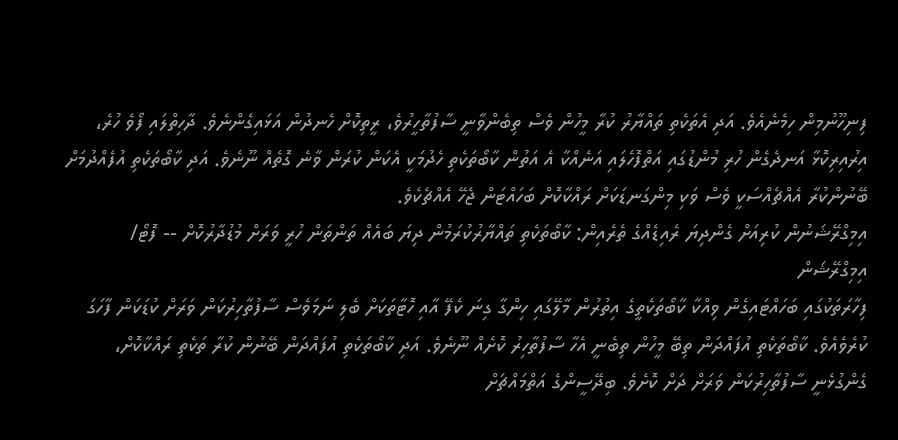ފިނިހޫނުމިން ހިމެނެއެވެ. އަދި އެތަކެތި ތައްޔާރު ކުރާ މީހުން ވެސް ތިބެންވާނީ ސާފުތާހީރުވެ، ރީތިކޮށް ހެނދުން އަޅައިގެންނެވެ. ދާހިތްލައި ފޯވެ ހުރެ، އިރުއިރިކޮޅާ އަނދެގެން ހުރި މުންޑުގައި އަތްފޮހެލައި އަނެއްކާ އެ އަތުން ކާބޯތަކެތި ހެދުމަކީ އެކަން ކުރަން ވާނެ ގޮތެއް ނޫނެވެ. އަދި ކާބޯތަކެތި އުފެއްދުމަށް ބޭނުންކުރާ އެއްޗެއްސަކީ ވެސް ވަކި މިންގަނޑަކަށް ރައްކާކޮށް ބަހައްޓަން ޖެހޭ އެއްޗެކެވެ.
އިމިގްރޭޝަނުން ކުރިއަށް ގެންދިޔަ ރެއިޑެއްގެ ތެރެއިން: ކާބޯތަކެތި ތައްޔާރުކުރަމުން ދިޔަ ބައެއް ތަންތަން ހުރީ ވަރަށް މުޑުދާރުކޮށް -- ފޮޓޯ/ އިމިގްރޭޝަން
ފިހާރަތަކުގައި ބަހައްޓައިގެން ވިއްކާ ކާބޯތަކެތީގެ އިތުރުން މާލޭގައި ހިންގާ ގިނަ ކެފޭ އާއި ހޮޓާތަކަށް ބެލި ނަމަވެސް ސާފުތާހިރުކަން ވަރަށް ކުޑަކަން ފާހަގަ ކުރެވެއެވެ. ކާބޯތަކެތި އުފައްދަން ތިބޭ މީހުން ތިބެނީ އެހާ ސާފުތާހިރު ކޮށެއް ނޫނެވެ. އަދި ކާބޯތަކެތި އުފައްދަން ބޭނުން ކުރާ ތަކެތި ރައްކާކޮށް، ގެންގުޅެނީ ސާފުތާހިރުކަން ވަރަށް ދަށް ކޮށެވެ. ބިދޭސީންގެ އަތްމައްޗަށް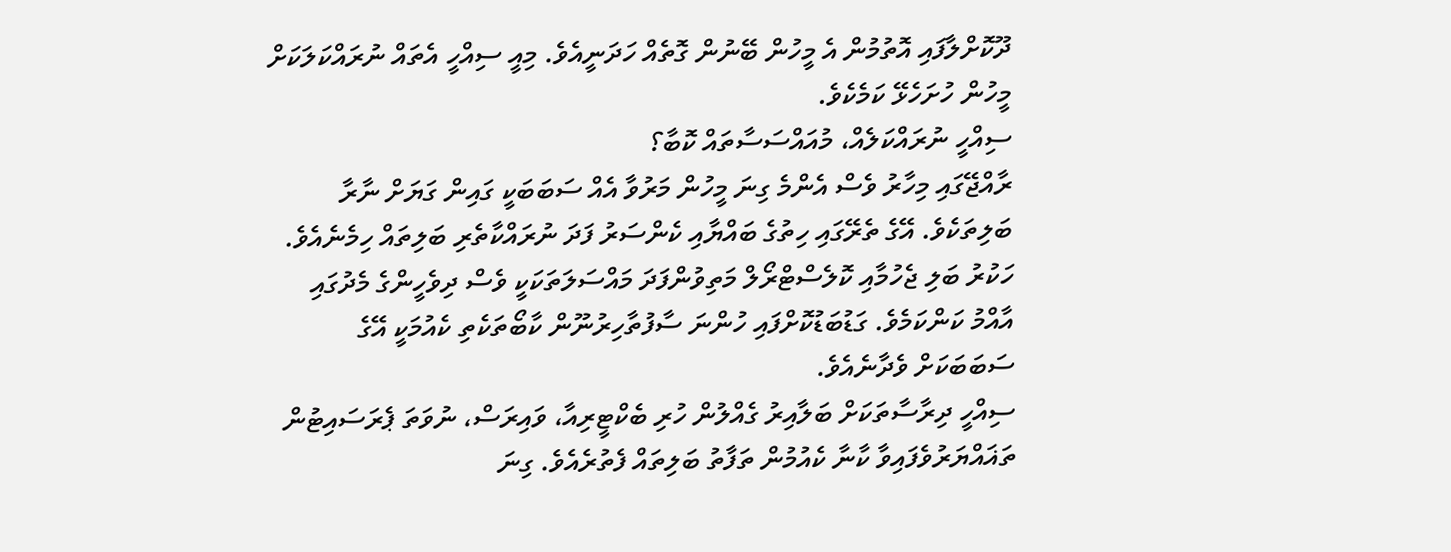ދޫކޮށްލާފައި އޮތުމުން އެ މީހުން ބޭނުން ގޮތެއް ހަދަނީއެވެ. މިއީ ސިއްހީ އެތައް ނުރައްކަލަކަށް މީހުން ހުށަހެޅޭ ކަމެކެވެ.
ސިއްހީ ނުރައްކަލެއް، މުއައްސަސާތައް ކޮބާ؟
ރާއްޖޭގައި މިހާރު ވެސް އެންމެ ގިނަ މީހުން މަރުވާ އެއް ސަބަބަކީ ގައިން ގަޔަށް ނާރާ ބަލިތަކެވެ. އޭގެ ތެރޭގައި ހިތުގެ ބައްޔާއި ކެންސަރު ފަދަ ނުރައްކާތެރި ބަލިތައް ހިމެނެއެވެ. ހަކުރު ބަލި ޖެހުމާއި ކޮލެސްޓްރޯލް މަތިވުންފަދަ މައްސަލަތަކަކީ ވެސް ދިވެހީންގެ މެދުގައި އާއްމު ކަންކަމެވެ. ގަޑުބަޑުކޮށްފައި ހުންނަ ސާފުތާހިރުނޫން ކާބޯތަކެތި ކެއުމަކީ އޭގެ ސަބަބަކަށް ވެދާނެއެވެ.
ސިއްހީ ދިރާސާތަކަށް ބަލާއިރު ގެއްލުން ހުރި ބެކްޓީރިއާ، ވައިރަސް، ނުވަތަ ޕެރަސައިޓުން ތަޣައްޔަރުވެފައިވާ ކާނާ ކެއުމުން ތަފާތު ބަލިތައް ފެތުރެއެވެ. ގިނަ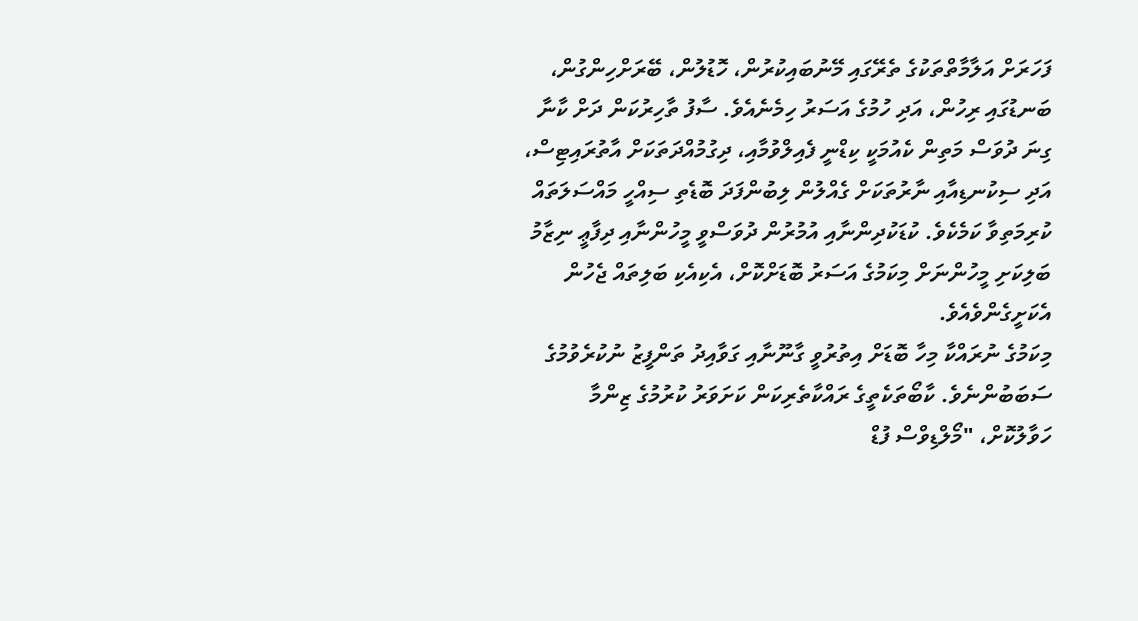ފަހަރަށް އަލާމާތްތަކުގެ ތެރޭގައި މޭނުބައިކުރުން، ހޮޑުލުން، ބޭރަށްހިންގުން، ބަނޑުގައި ރިހުން، އަދި ހުމުގެ އަސަރު ހިމެނެއެވެ. ސާފު ތާހިރުކަން ދަށް ކާނާ ގިނަ ދުވަސް މަތިން ކެއުމަކީ ކިޑްނީ ފެއިލްވުމާއި، ދިގުމުއްދަތަކަށް އާތުރައިޓިސް، އަދި ސިކުނޑިއާއި ނާރުތަކަށް ގެއްލުން ލިބުންފަދަ ބޮޑެތި ސިއްހީ މައްސަލަތައް ކުރިމަތިވާ ކަމެކެވެ. ކުޑަކުދިންނާއި އުމުރުން ދުވަސްވީ މީހުންނާއި ދިފާޢީ ނިޒާމު ބަލިކަށި މީހުންނަށް މިކަމުގެ އަސަރު ބޮޑަށްކޮށް، އެކިއެކި ބަލިތައް ޖެހުން އެކަށީގެންވެއެވެ.
މިކަމުގެ ނުރައްކާ މިހާ ބޮޑަށް އިތުރުވީ ގާނޫނާއި ގަވާއިދު ތަންފީޒު ނުކުރެވުމުގެ ސަބަބުންނެވެ. ކާބޯތަކެތީގެ ރައްކާތެރިކަން ކަށަވަރު ކުރުމުގެ ޒިންމާ ހަވާލުކޮށް، "މޯލްޑިވްސް ފުޑް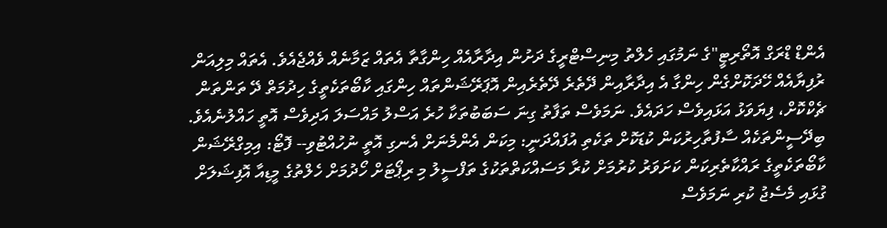އެންޑް ޑްރަގް އޮތޯރިޓީ"ގެ ނަމުގައި ހެލްތު މިނިސްޓްރީގެ ދަށުން އިދާރާއެއް ހިންގާތާ އެތައް ޒަމާނެއް ވެއްޖެއެވެ. އެތައް މިލިއަން ރުފިޔާއެއް ހޭދަކޮށްގެން ހިންގާ އެ އިދާރާއިން ދޭތެރެ ދޭތެރެއިން އޮޕަރޭޝަންތައް ހިންގައި ކާބޯތަކެތީގެ ހިދުމަތް ދޭ ތަންތަން ޗެކްކޮށް، ފިޔަވަޅު އަޅައިވެސް ހަދައެވެ. ނަމަވެސް ތަފާތު ގިނަ ސަބަބުތަކާ ހުރެ އަސްލު މައްސަލަ އަދިވެސް އޮތީ ހައްލުނެއެވެ.
ބިދޭސީންތަކެއް ސާފުތާހިރުކަން ކުޑަކޮށް ތަކެތި އުފައްދަނީ: މިކަން އެންމެނަށް އެނގި އޮތީ ނުހުއްޓުވި-- ފޮޓޯ: އިމިގްރޭޝަން
ކާބޯތަކެތީގެ ރައްކާތެރިކަން ކަށަވަރު ކުރުމަށް ކުރާ މަސައްކަތްތަކުގެ ތަފްސީލު މި ރިޕޯޓަށް ހޯދުމަށް ހެލްތުގެ މީޑިއާ އޮފިޝަލަށް ގުޅައި މެސެޖު ކުރި ނަމަވެސް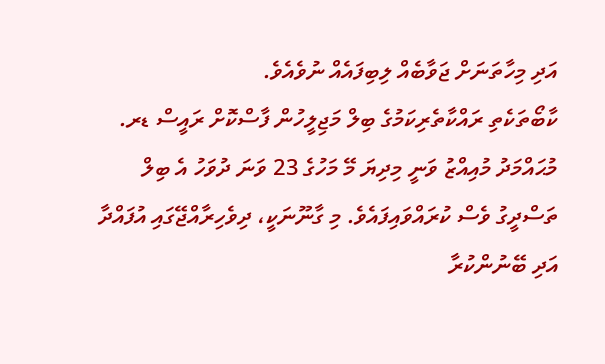އަދި މިހާތަނަށް ޖަވާބެއް ލިބިފައެއް ނުވެއެވެ.
ކާބޯތަކެތި ރައްކާތެރިކަމުގެ ބިލް މަޖިލީހުން ފާސްކޮށް ރައީސް ޑރ. މުޙައްމަދު މުއިއްޒު ވަނީ މިދިޔަ މޭ މަހުގެ 23 ވަނަ ދުވަހު އެ ބިލް ތަސްދީގު ވެސް ކުރައްވައިފައެވެ. މި ގާނޫނަކީ، ދިވެހިރާއްޖޭގައި އުފައްދާ އަދި ބޭނުންކުރާ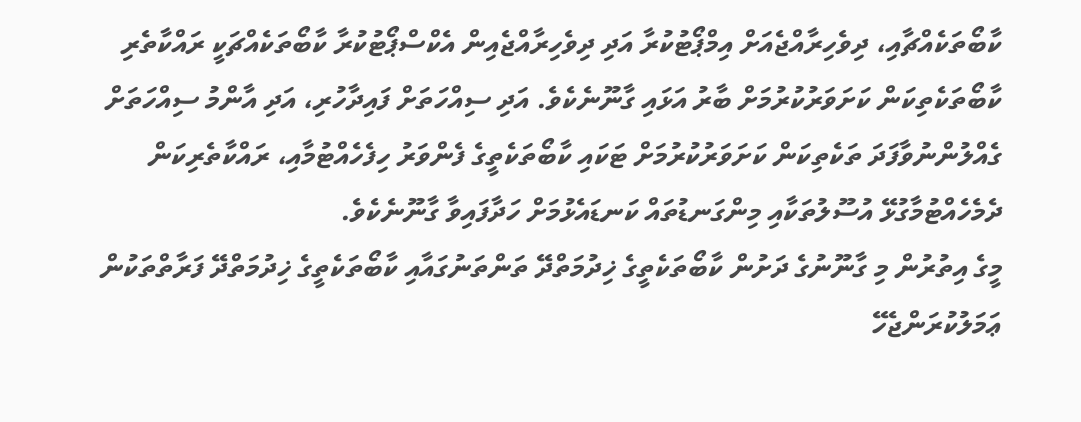ކާބޯތަކެއްޗާއި، ދިވެހިރާއްޖެއަށް އިމްޕޯޓުކުރާ އަދި ދިވެހިރާއްޖެއިން އެކްސްޕޯޓުކުރާ ކާބޯތަކެއްޗަކީ ރައްކާތެރި ކާބޯތަކެތިކަން ކަށަވަރުކުރުމަށް ބާރު އަޅައި ގާނޫނެކެވެ. އަދި ސިއްހަތަށް ފައިދާހުރި، އަދި އާންމު ސިއްހަތަށް ގެއްލުންނުވާފަދަ ތަކެތިކަން ކަށަވަރުކުރުމަށް ޓަކައި ކާބޯތަކެތީގެ ފެންވަރު ހިފެހެއްޓުމާއި، ރައްކާތެރިކަން ދެމެހެއްޓުމާގުޅޭ އުސޫލުތަކާއި މިންގަނޑުތައް ކަނޑައެޅުމަށް ހަދާފައިވާ ގާނޫނެކެވެ.
މީގެ އިތުރުން މި ގާނޫނުގެ ދަށުން ކާބޯތަކެތީގެ ޚިދުމަތްދޭ ތަންތަނުގައާއި ކާބޯތަކެތީގެ ޚިދުމަތްދޭ ފަރާތްތަކުން ޢަމަލުކުރަންޖެހޭ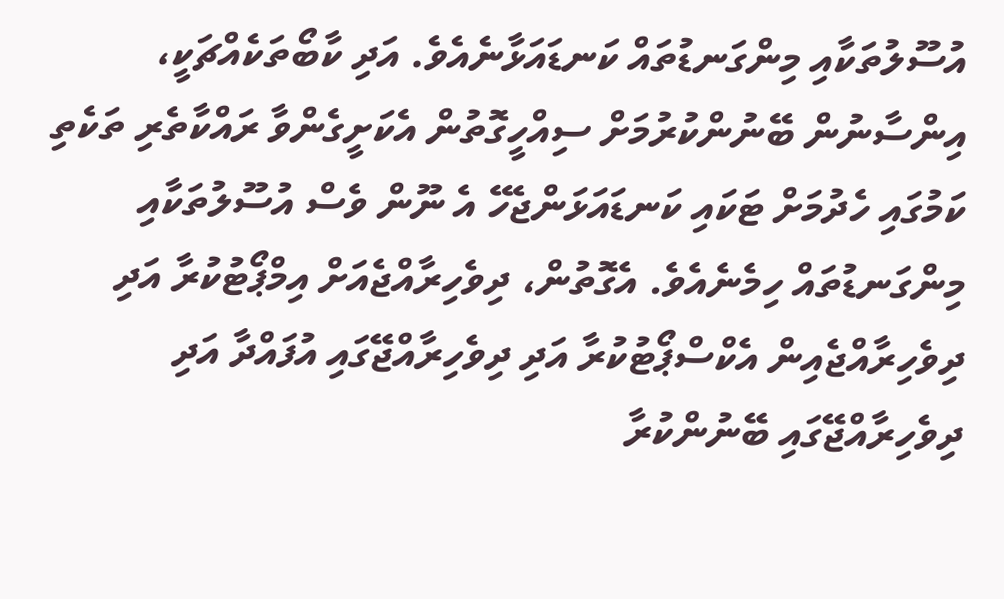އުސޫލުތަކާއި މިންގަނޑުތައް ކަނޑައަޅާނެއެވެ. އަދި ކާބޯތަކެއްޗަކީ، އިންސާނުން ބޭނުންކުރުމަށް ސިއްހީގޮތުން އެކަށީގެންވާ ރައްކާތެރި ތަކެތި ކަމުގައި ހެދުމަށް ޓަކައި ކަނޑައަޅަންޖެހޭ އެ ނޫން ވެސް އުސޫލުތަކާއި މިންގަނޑުތައް ހިމެނެއެވެ. އެގޮތުން، ދިވެހިރާއްޖެއަށް އިމްޕޯޓުކުރާ އަދި ދިވެހިރާއްޖެއިން އެކްސްޕޯޓުކުރާ އަދި ދިވެހިރާއްޖޭގައި އުފައްދާ އަދި ދިވެހިރާއްޖޭގައި ބޭނުންކުރާ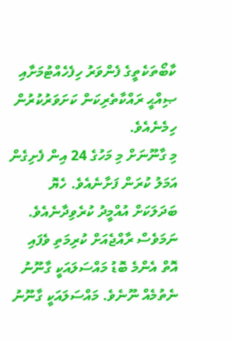ކާބޯތަކެތީގެ ފެންވަރު ހިފެހެއްޓުމަށާއި ޞިއްޙީ ރައްކާތެރިކަން ކަށަވަރުކުރުން ހިމެނެއެވެ.
މި ގާނޫނަށް މި މަހުގެ 24 އިން ފެށިގެން އަމަލު ކުރަން ފަށާނެއެވެ. ހެޔޮ ބަދަލަކަށް އުއްމީދު ކުރެވިދާނެއެވެ. ނަމަވެސް ރާއްޖެއަށް ކުރިމަތި ވެފައި އޮތް އެންމެ ބޮޑު މައްސަލައަކީ ގާނޫނު ނެތުމެއް ނޫނެވެ. މައްސަލައަކީ ގާނޫނު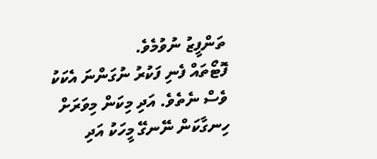ތަންފީޒު ނުވުމެވެ.
ފޮޓޯތައް ފެނި ފަކުރު ނުގަންނަ އެކަކު ވެސް ނެތެވެ. އަދި މިކަން މިވަރަށް ހިނގާކަން ނޭނގޭ މީހަކު އަދި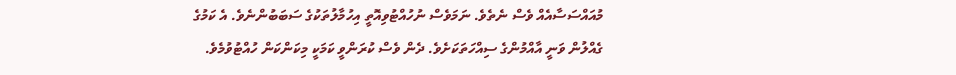މުއައްސަސާއެއް ވެސް ނެތެވެ. ނަމަވެސް ނުހުއްޓުވިއޮތީ އިހުމާލުތަކުގެ ސަބަބުންނެވެ. އެ ކަމުގެ ގެއްލުން ވަނީ އާއްމުންގެ ސިއްހަތަކަށެވެ. ދެން ވެސް ކުރަންވީ ކަމަކީ މިކަންކަން ހުއްޓުވުމެވެ.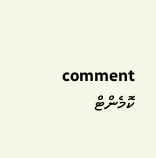comment ކޮމެންޓް